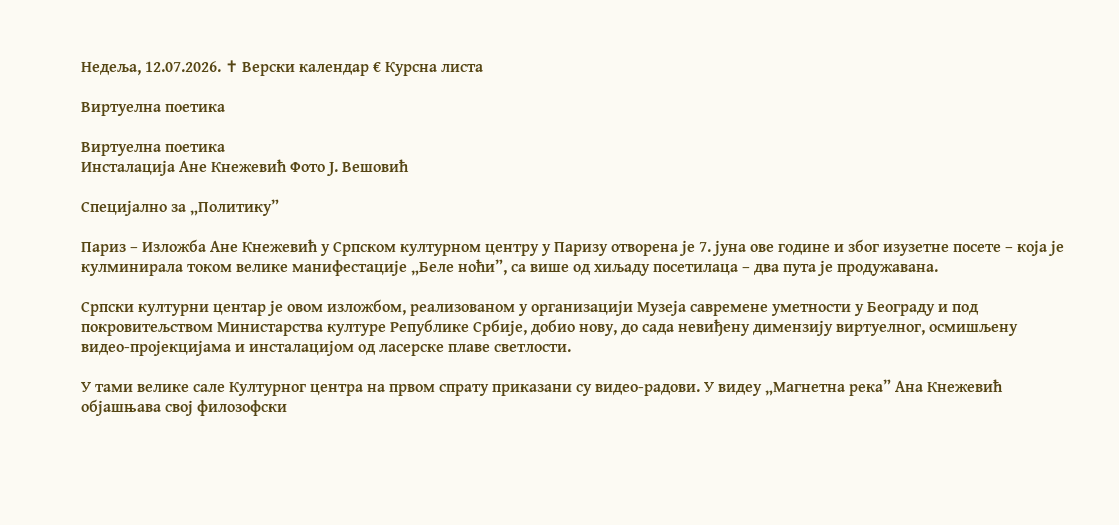Недеља, 12.07.2026. ✝ Верски календар € Курсна листа

Виртуелна поетика

Виртуелна поетика
Инсталација Ане Кнежевић Фото Ј. Вешовић

Специјално за „Политику”

Париз – Изложба Ане Кнежевић у Српском културном центру у Паризу отворена је 7. јуна ове године и због изузетне посете – која је кулминирала током велике манифестације „Беле ноћи”, са више од хиљаду посетилаца – два пута је продужавана.

Српски културни центар је овом изложбом, реализованом у организацији Музеја савремене уметности у Београду и под покровитељством Министарства културе Републике Србије, добио нову, до сада невиђену димензију виртуелног, осмишљену видео-пројекцијама и инсталацијом од ласерске плаве светлости.

У тами велике сале Културног центра на првом спрату приказани су видео-радови. У видеу „Магнетна река” Ана Кнежевић објашњава свој филозофски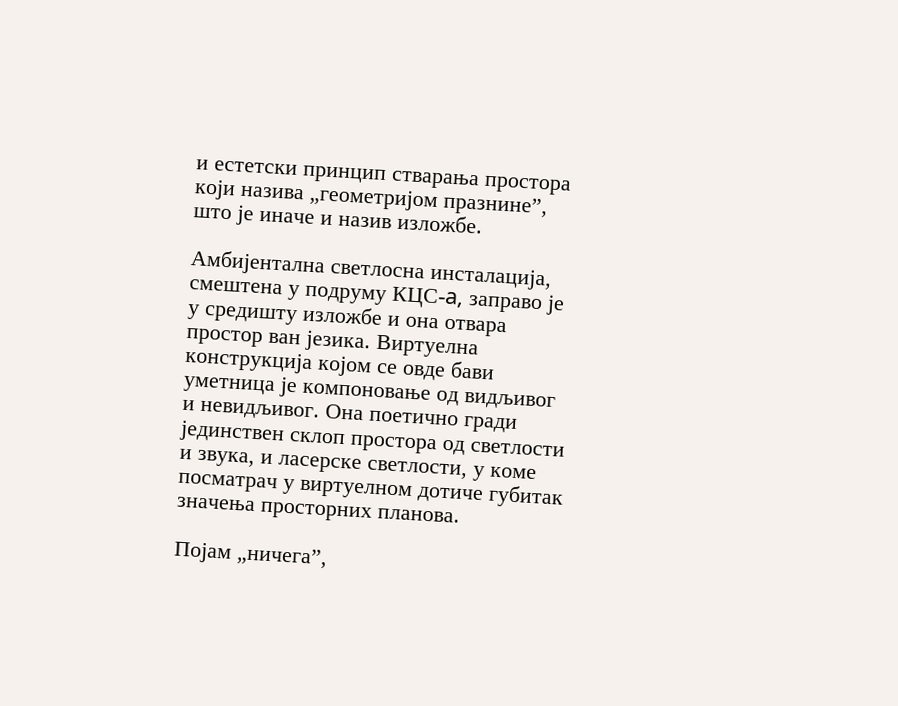и естетски принцип стварања простора који назива „геометријом празнине”, што је иначе и назив изложбе.

Амбијентална светлосна инсталација, смештена у подруму КЦС-a, заправо је у средишту изложбе и она отвара простор ван језика. Виртуелна конструкција којом се овде бави уметница је компоновање од видљивог и невидљивог. Она поетично гради јединствен склоп простора од светлости и звука, и ласерске светлости, у коме посматрач у виртуелном дотиче губитак значења просторних планова.

Појам „ничега”,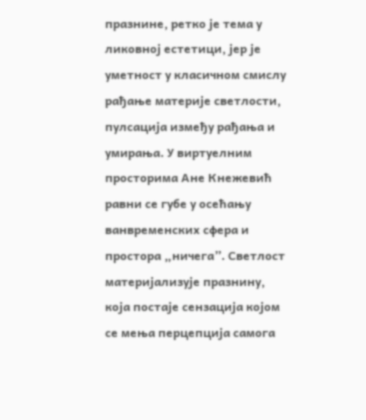празнине, ретко је тема у ликовној естетици, јер је уметнoст у класичном смислу рађање материје светлости, пулсација између рађања и умирања. У виртуелним просторима Ане Кнежевић равни се губе у осећању ванвременских сфера и простора „ничега”. Светлост материјализује празнину, која постаје сензација којом се мења перцепција самога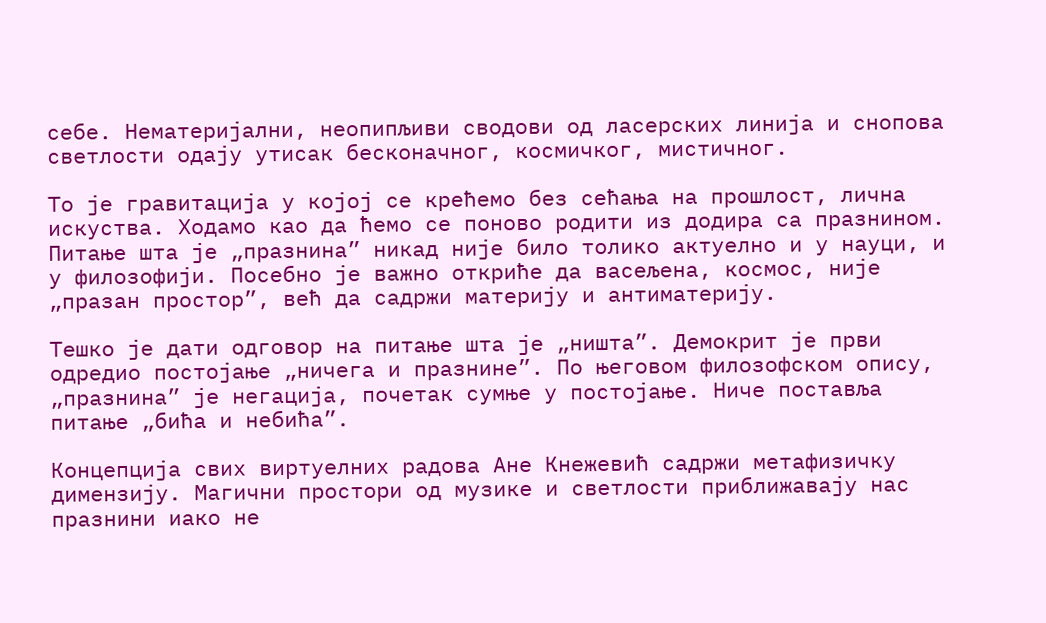себе. Нематеријални, неопипљиви сводови од ласерских линија и снопова светлости одају утисак бесконачног, космичког, мистичног.

То је гравитација у којој се крећемо без сећања на прошлост, лична искуства. Ходамо као да ћемо се поново родити из додира са празнином. Питање шта је „празнина” никад није било толико актуелно и у науци, и у филозофији. Посебно је важно откриће да васељена, космос, није „празан простор”, већ да садржи материју и антиматерију.

Тешко је дати одговор на питање шта је „ништа”. Демокрит је први одредио постојање „ничега и празнине”. По његовом филозофском опису, „празнина” је негација, почетак сумње у постојање. Ниче поставља питање „бића и небића”.

Концепција свих виртуелних радова Ане Кнежевић садржи метафизичку димензију. Магични простори од музике и светлости приближавају нас празнини иако не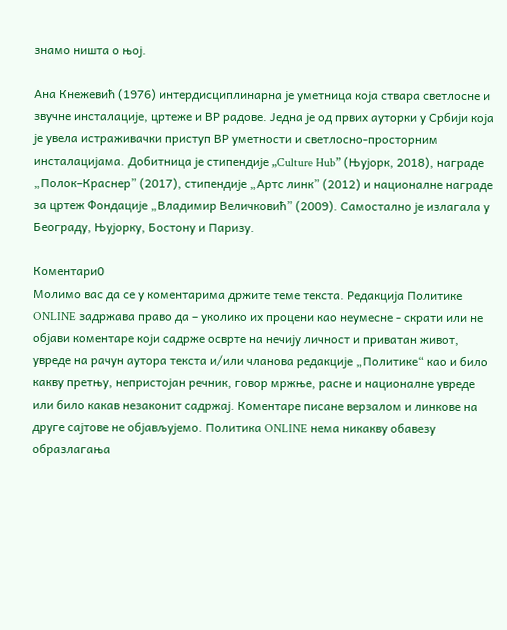знамо ништа о њој.

Ана Кнежевић (1976) интердисциплинарна је уметница која ствара светлосне и звучне инсталације, цртеже и ВР радове. Једна је од првих ауторки у Србији која је увела истраживачки приступ ВР уметности и светлосно-просторним инсталацијама. Добитница је стипендије „Culture Hub” (Њујорк, 2018), награде „Полок–Краснер” (2017), стипендије „Артс линк” (2012) и националне награде за цртеж Фондације „Владимир Величковић” (2009). Самостално је излагала у Београду, Њујорку, Бостону и Паризу.

Коментари0
Молимо вас да се у коментарима држите теме текста. Редакција Политике ONLINE задржава право да – уколико их процени као неумесне - скрати или не објави коментаре који садрже осврте на нечију личност и приватан живот, увреде на рачун аутора текста и/или чланова редакције „Политике“ као и било какву претњу, непристојан речник, говор мржње, расне и националне увреде или било какав незаконит садржај. Коментаре писане верзалом и линкове на друге сајтове не објављујемо. Политика ONLINE нема никакву обавезу образлагања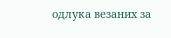одлука везаних за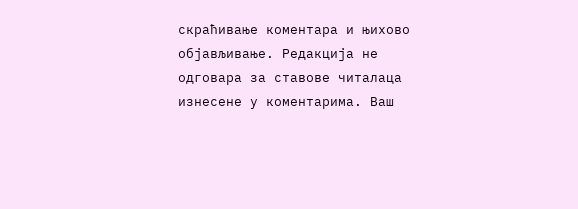скраћивање коментара и њихово објављивање. Редакција не одговара за ставове читалаца изнесене у коментарима. Ваш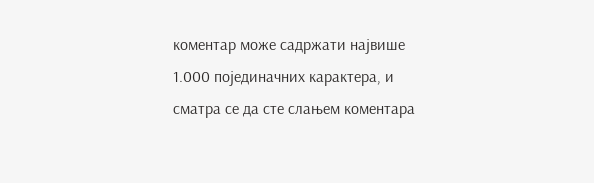коментар може садржати највише 1.000 појединачних карактера, и сматра се да сте слањем коментара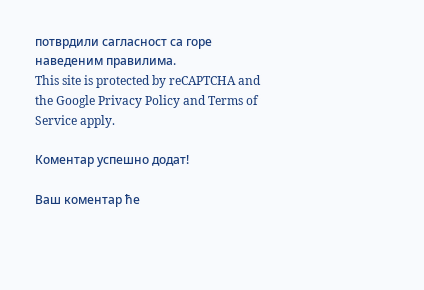потврдили сагласност са горе наведеним правилима.
This site is protected by reCAPTCHA and the Google Privacy Policy and Terms of Service apply.

Комeнтар успeшно додат!

Ваш комeнтар ћe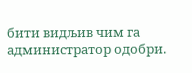бити видљив чим га администратор одобри.